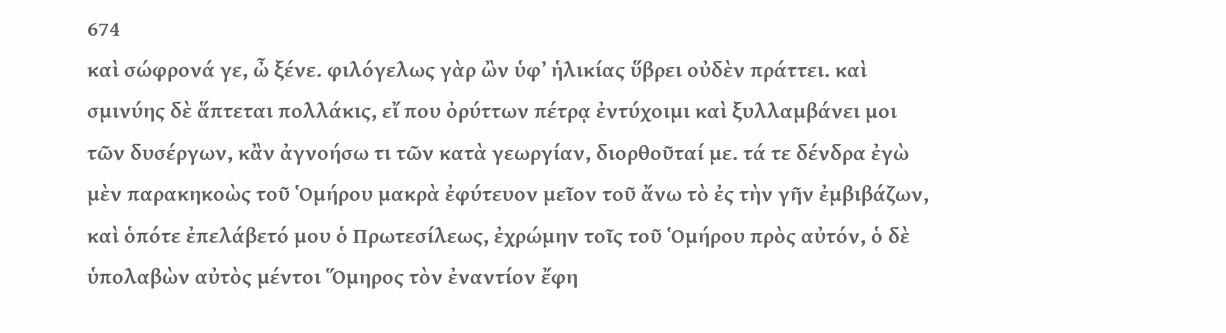674
καὶ σώφρονά γε, ὦ ξένε. φιλόγελως γὰρ ὢν ὑφʼ ἡλικίας ὕβρει οὐδὲν πράττει. καὶ σμινύης δὲ ἅπτεται πολλάκις, εἴ που ὀρύττων πέτρᾳ ἐντύχοιμι καὶ ξυλλαμβάνει μοι τῶν δυσέργων, κἂν ἀγνοήσω τι τῶν κατὰ γεωργίαν, διορθοῦταί με. τά τε δένδρα ἐγὼ μὲν παρακηκοὼς τοῦ Ὁμήρου μακρὰ ἐφύτευον μεῖον τοῦ ἄνω τὸ ἐς τὴν γῆν ἐμβιβάζων, καὶ ὁπότε ἐπελάβετό μου ὁ Πρωτεσίλεως, ἐχρώμην τοῖς τοῦ Ὁμήρου πρὸς αὐτόν, ὁ δὲ ὑπολαβὼν αὐτὸς μέντοι Ὅμηρος τὸν ἐναντίον ἔφη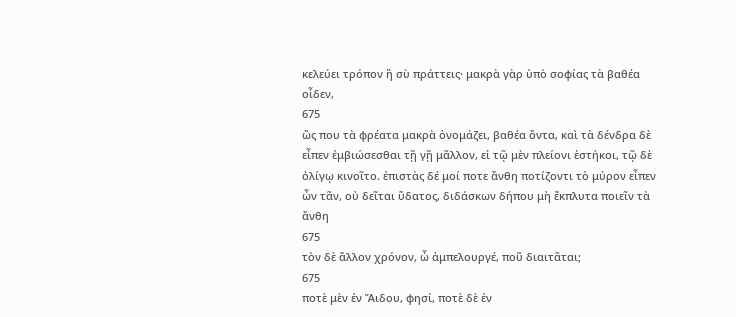κελεύει τρόπον ἢ σὺ πράττεις· μακρὰ γὰρ ὑπὸ σοφίας τὰ βαθέα οἶδεν,
675
ὥς που τὰ φρέατα μακρὰ ὀνομάζει, βαθέα ὄντα, καὶ τὰ δένδρα δὲ εἶπεν ἐμβιώσεσθαι τῇ γῇ μᾶλλον, εἰ τῷ μὲν πλείονι ἑστήκοι, τῷ δὲ ὀλίγῳ κινοῖτο. ἐπιστὰς δέ μοί ποτε ἄνθη ποτίζοντι τὸ μύρον εἶπεν ὦν τᾶν, οὐ δεῖται ὕδατος, διδάσκων δήπου μὴ ἔκπλυτα ποιεῖν τὰ ἄνθη
675
τὸν δὲ ἄλλον χρόνον, ὦ ἀμπελουργέ, ποῦ διαιτᾶται;
675
ποτὲ μὲν ἐν Ἅιδου, φησί, ποτὲ δὲ ἐν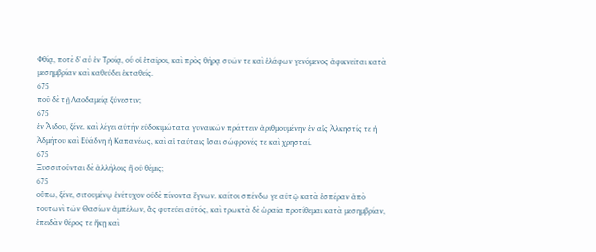Φθίᾳ, ποτὲ δʼ αὖ ἐν Τροίᾳ, οὗ οἱ ἑταῖροι, καὶ πρὸς θήρᾳ συῶν τε καὶ ἐλάφων γενόμενος ἀφικνεῖται κατὰ μεσημβρίαν καὶ καθεύδει ἐκταθείς.
675
ποῦ δὲ τῇ Λαοδαμείᾳ ξύνεστιν;
675
ἐν Ἅιδου, ξένε. καὶ λέγει αὐτὴν εὐδοκιμώτατα γυναικῶν πράττειν ἀριθμουμένην ἐν αἷς Ἀλκηστίς τε ἡ Ἀδμήτου καὶ Εὐάδνη ἡ Καπανέως, καὶ αἱ ταύταις ἴσαι σώφρονές τε καὶ χρησταί.
675
Ξυσσιτοῦνται δὲ ἀλλήλοις ἢ οὐ θέμις;
675
οὔπω, ξένε, σιτουμένῳ ἐνέτυχον οὐδὲ πίνοντα ἔγνων. καίτοι σπένδω γε αὐτῷ κατὰ ἑσπέραν ἀπὸ τουτωνὶ τῶν Θασίων ἀμπέλων, ἃς φυτεύει αὐτός, καὶ τρωκτὰ δὲ ὡραῖα προτίθεμαι κατὰ μεσημβρίαν, ἐπειδὰν θέρος τε ἥκῃ καὶ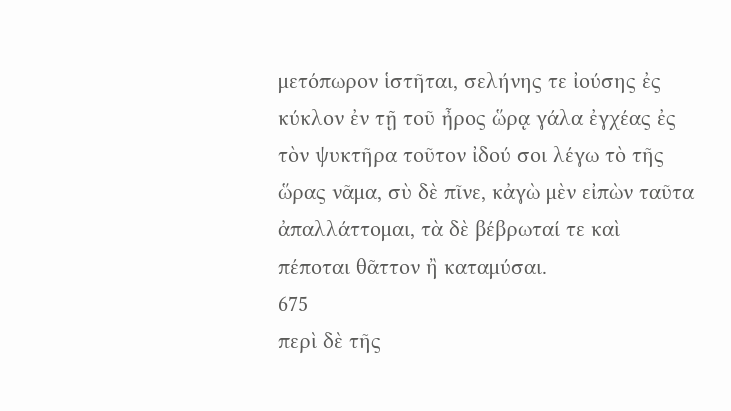μετόπωρον ἱστῆται, σελήνης τε ἰούσης ἐς κύκλον ἐν τῇ τοῦ ἦρος ὥρᾳ γάλα ἐγχέας ἐς τὸν ψυκτῆρα τοῦτον ἰδού σοι λέγω τὸ τῆς ὥρας νᾶμα, σὺ δὲ πῖνε, κἀγὼ μὲν εἰπὼν ταῦτα ἀπαλλάττομαι, τὰ δὲ βέβρωταί τε καὶ πέποται θᾶττον ἢ καταμύσαι.
675
περὶ δὲ τῆς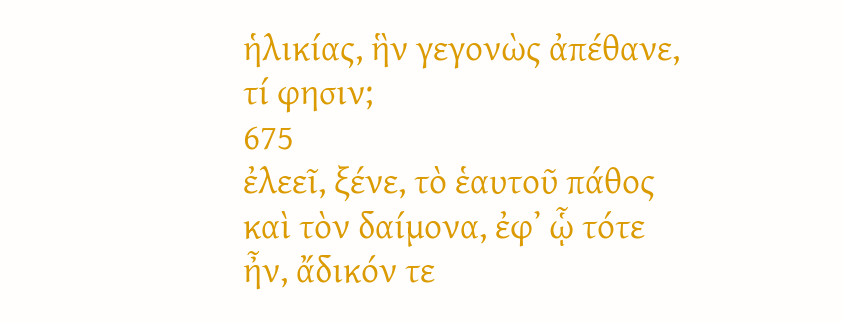ἡλικίας, ἣν γεγονὼς ἀπέθανε, τί φησιν;
675
ἐλεεῖ, ξένε, τὸ ἑαυτοῦ πάθος καὶ τὸν δαίμονα, ἐφʼ ᾧ τότε ἦν, ἄδικόν τε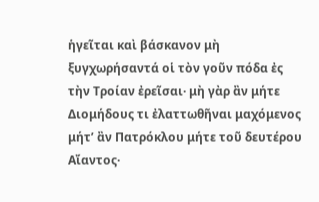ἡγεῖται καὶ βάσκανον μὴ ξυγχωρήσαντά οἱ τὸν γοῦν πόδα ἐς τὴν Τροίαν ἐρεῖσαι· μὴ γὰρ ἂν μήτε Διομήδους τι ἐλαττωθῆναι μαχόμενος μήτʼ ἂν Πατρόκλου μήτε τοῦ δευτέρου Αἴαντος·